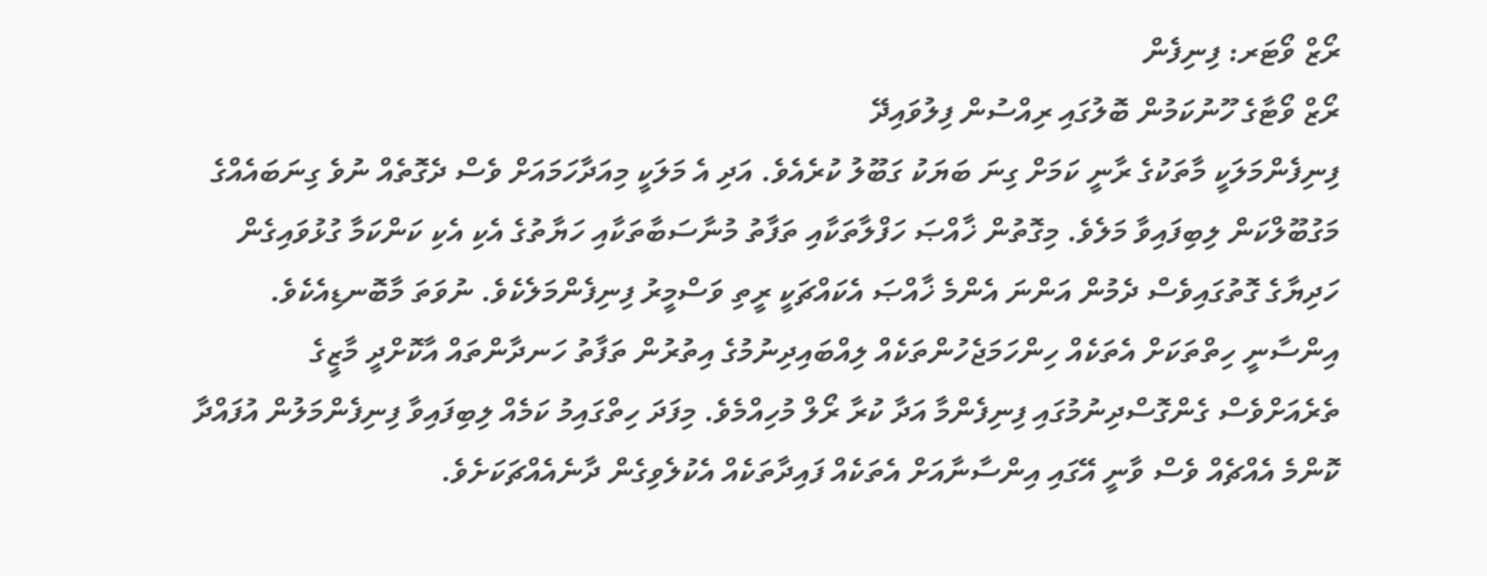ރޯޒް ވޯޓަރ: ފިނިފެން
ރޯޒް ވޯޓާގެ ހޫނުކަމުން ބޮލުގައި ރިއްސުން ފިލުވައިދޭ
ފިނިފެންމަލަކީ މާތަކުގެ ރާނީ ކަމަށް ގިނަ ބަޔަކު ގަބޫލު ކުރެއެވެ. އަދި އެ މަލަކީ މިއަދާހަމައަށް ވެސް ދެގޮތެއް ނުވެ ގިނަބައެއްގެ މަގުބޫލްކަން ލިބިފައިވާ މަލެވެ. މިގޮތުން ޚާއްޞަ ހަފްލާތަކާއި ތަފާތު މުނާސަބާތަކާއި ހަޔާތުގެ އެކި އެކި ކަންކަމާ ގުޅުވައިގެން ހަދިޔާގެ ގޮތުގައިވެސް ދެމުން އަންނަ އެންމެ ޚާއްޞަ އެކައްޗަކީ ރީތި ވަސްމީރު ފިނިފެންމަލެކެވެ. ނުވަތަ މާބޮނޑިއެކެވެ. އިންސާނީ ހިތްތަކަށް އެތަކެއް ހިންހަމަޖެހުންތަކެއް ލިއްބައިދިނުމުގެ އިތުރުން ތަފާތު ހަނދާންތައް އާކޮށްދީ މާޒީގެ ތެރެއަށްވެސް ގެންގޮސްދިނުމުގައި ފިނިފެންމާ އަދާ ކުރާ ރޯލް މުހިއްމެވެ. މިފަދަ ހިތްގައިމު ކަމެއް ލިބިފައިވާ ފިނިފެންމަލުން އުފައްދާ ކޮންމެ އެއްޗެއް ވެސް ވާނީ އޭގައި އިންސާނާއަށް އެތަކެއް ފައިދާތަކެއް އެކުލެވިގެން ދާނެއެއްޗަކަށެވެ.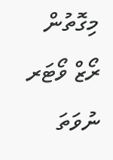މިގޮތުން ރޯޒް ވޯޓަރ ނުވަތަ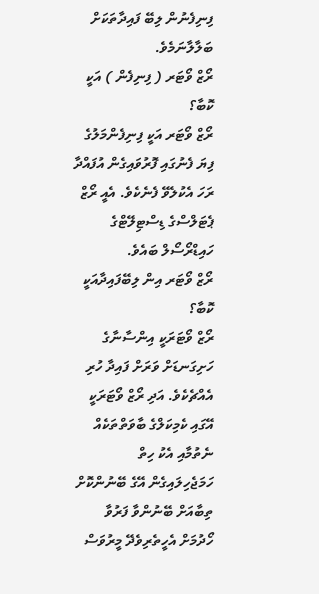ފިނިފެނުން ލިބޭ ފައިދާތަކަށް ބަލާލާނަމެވެ.
ރޯޒް ވޯޓަރ ( ފިނިފެން ) އަކީ ކޮބާ؟
ރޯޒް ވޯޓަރ އަކީ ފިނިފެންމަލުގެ ފިޔަ ފެނުގައި ފޮރުވައިގެން އުފައްދާ ރަހަ އެކުލެވޭ ފެނެކެވެ. އެއީ ރޯޒް ޕެޓަލްސްގެ ޑިސްޓިލޭޓްގެ ހައިޑްރޯސޯލް ބައެވެ.
ރޯޒް ވޯޓަރ އިން ލިބޭފައިދާއަކީ ކޮބާ؟
ރޯޒް ވޯޓަރަކީ އިންސާނާގެ ހަށިގަނޑަށް ވަރަށް ފައިދާ ހުރި އެއްޗެކެވެ. އަދި ރޯޒް ވޯޓަރަކީ އޭގައި ކެމިކަލްގެ ބާވަތްތަކެއް ނެތުމާއި އެކު ހިތް ހަމަޖެހިލައިގެން އޭގެ ބޭނުންކޮށް ތިބާއަށް ބޭނުންވާ ފަރުވާ ހޯދުމަށް އެހީތެރިވެދޭ މީރުވަސް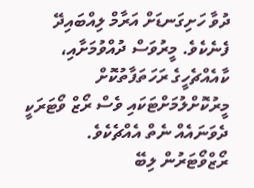ދުވާ ހަށިގަނޑަށް އަރާމް ލިއްބައިދޭ ފެނެކެވެ. މީރުވަސް ދުއްވުމަށާއި، ކާއެއްޗެހީގެ ރަހަތަފާތުކޮށް މީރުކޮށްލުމަށްޓަކައި ވެސް ރޯޒް ވޯޓަރަކީ ދެވަނައެއް ނެތް އެއްޗެކެވެ. ރޯޒްވޯޓަރުން ލިބޭ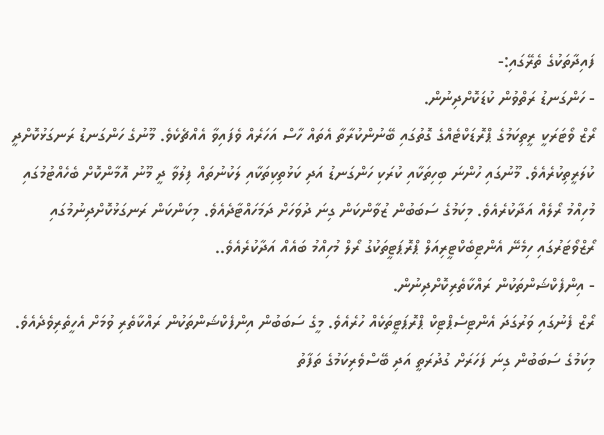ފައިދާތަކުގެ ތެރޭގައި:-
- ހަންގަނޑު ރަތްވުން ކުޑަކޮށްދިނުން.
ރޯޒް ވޯޓަރަކީ ރީތިކަމުގެ ޕްރޮޑަކްޓެއްގެ ގޮތުގައި ބޭނުންކުރާތާ އެތައް ހާސް އަހަރެއް ވެފައިވާ އެއްޗެކެވެ. މޫނުގެ ހަންގަނޑު ރަނގަޅުކޮށްދީ ކުލަރީތިކުރެއެވެ. މޫނުގައި ހުންނަ ބިހިތަކާއި ކުރަކި ހަންގަނޑު އަދި ކަޅުތިކިތަކާއި ލަކުނުތައް ފިލުވާ ދީ މޫނު އޮމާންކޮށް ބެހެއްޓުމުގައި މުހިއްމު ރޯލެއް އަދާކުރެއެވެ. މިކަމުގެ ސަބަބުން ޒުވާންކަން ގިނަ ދުވަހަށް ދަމަހައްޓާދެއެވެ. މިކަންކަން ރަނގަޅުކޮށްދިނުމުގައި ރޯޒްވޯޓަރުގައި ހިމެނޭ އެންޓިބެކްޓީރިއަލް ޕްރޮޕަޓީތަކުގު ރޯލް މުހިއްމު ބައެއް އަދާކުރެއެވެ..
- އިންފެކްޝަންތަކުން ރައްކާތެރިކޮށްދިނުން.
ރޯޒް ފެނުގައި ވަރުގަދަ އެންޓިސެޕްޓިކް ޕްރޮޕަޓީތަކެއް ހުރެއެވެ. މީގެ ސަބަބުން އިންފެކްޝަންތަކުން ރައްކާތެރި ވުމަށް އެހީތެރިވެދެއެވެ. މިކަމުގެ ސަބަބުން ގިނަ ފަހަރަށް ގުދުރަތީ އަދި ބޭސްވެރިކަމުގެ ތަފާތު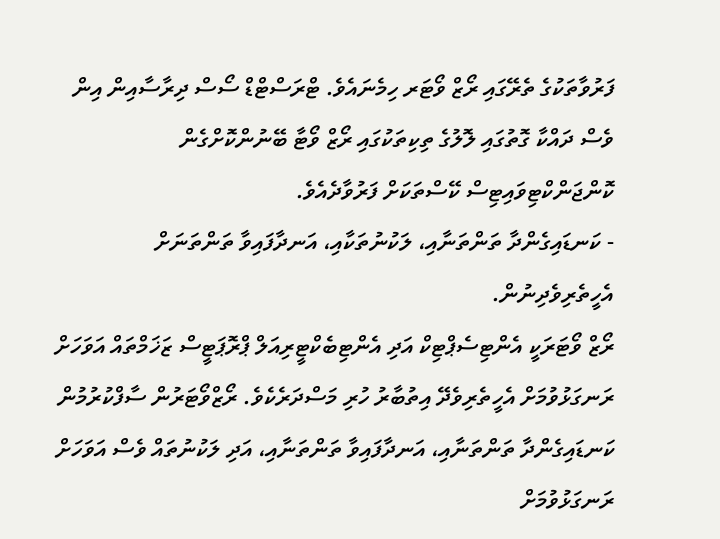ފަރުވާތަކުގެ ތެރޭގައި ރޯޒް ވޯޓަރ ހިމެނައެވެ. ޓްރަސްޓްޑް ސޯސް ދިރާސާއިން އިން ވެސް ދައްކާ ގޮތުގައި ލޮލުގެ ތިކިތަކުގައި ރޯޒް ވޯޓާ ބޭނުންކޮށްގެން ކޮންޖަންކްޓިވައިޓިސް ކޭސްތަކަށް ފަރުވާދެއެވެ.
- ކަނޑައިގެންދާ ތަންތަނާއި، ލަކުނުތަކާއި، އަނދާފައިވާ ތަންތަނަށް އެހީތެރިވެދިނުން.
ރޯޒް ވޯޓަރަކީ އެންޓިސެޕްޓިކް އަދި އެންޓިބެކްޓީރިއަލް ޕްރޮޕަޓީސް ޒަޚަމްތައް އަވަހަށް ރަނގަޅުވުމަށް އެހީތެރިވެދޭ އިތުބާރު ހުރި މަސްދަރެކެވެ. ރޯޒްވޯޓަރުން ސާފްކުރުމުން ކަނޑައިގެންދާ ތަންތަނާއި، އަނދާފައިވާ ތަންތަނާއި، އަދި ލަކުނުތައް ވެސް އަވަހަށް ރަނގަޅުވުމަށް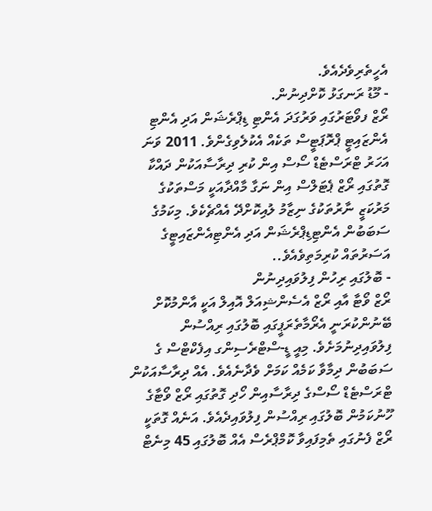އެހީތެރިވެދެއެވެ.
- މޫޑު ރަނގަޅު ކޮށްދިނުން.
ރޯޒް ފވޯޓަރުގައި ވަރުގަދަ އެންޓި ޑިޕްރެޝަން އަދި އެންޓި އެންޒައިޓީ ޕްރޮޕަޓީސް ތަކެއް އެކުލެވިގެންވެ. 2011 ވަނަ އަހަރު ޓްރަސްޓެޑް ސޯސް އިން ކުރި ދިރާސާއަކުން ދައްކާ ގޮތުގައި ރޯޒް ޕެޓަލްސް އިން ނަގާ މާއްދާއަކީ މަސްތަކުގެ މަރުކަޒީ ނާރުތަކުގެ ނިޒާމު ލުއިކޮށްދޭ އެއްޗެކެވެ. މިކަމުގެ ސަބަބުން އެންޓިޑިޕްރެޝަން އަދި އެންޓިއެންޒައިޓީގެ އަސަރުތައް ކުރިމަތިވެއެވެ..
- ބޮލުގައި ރިހުން ފިލުވައިދިނުން
ރޯޒް ވޯޓާ އާއި ރޯޒް އެސެންޝިއަލް އޮއިލް އަކީ އާންމުކޮށް ބޭނުންކުރަނީ އެރޯމާތެރަޕީގައި ބޮލުގައި ރިއްސުން ފިލުވައިދިނުމަށެވެ. މިއީ ޑީ-ސްޓްރެސިންގ އިފެކްޓްސް ގެ ސަބަބުން ދިމާވާ ކަމެއް ކަމަށް ވެދާނެއެވެ. އެއް ދިރާސާއަކުން ޓްރަސްޓެޑް ސޯސްގެ ދިރާސާއިން ހޯދި ގޮތުގައި ރޯޒް ވޯޓާގެ ހޫނުކަމުން ބޮލުގައި ރިއްސުން ފިލުވައިދެއެވެ. އަނެއް ގޮތަކީ ރޯޒް ފެނުގައި ތެމިފައިވާ ކޮމްޕްރެސް އެއް ބޮލުގައި 45 މިނެޓް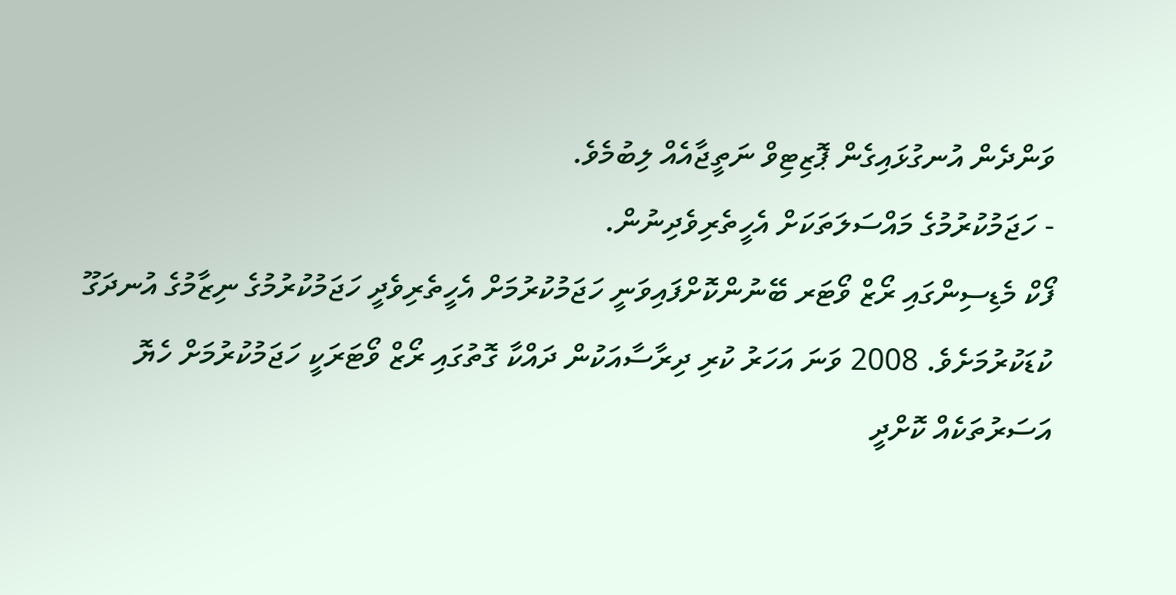ވަންދެން އުނގުޅައިގެން ޕޮޒިޓިވް ނަތީޖާއެއް ލިބުމެވެ.
- ހަޖަމުކުރުމުގެ މައްސަލަތަކަށް އެހީތެރިވެދިނުން.
ފޯކް މެޑިސިންގައި ރޯޒް ވޯޓަރ ބޭނުންކޮށްފައިވަނީ ހަޖަމުކުރުމަށް އެހީތެރިވެދީ ހަޖަމުކުރުމުގެ ނިޒާމުގެ އުނދަގޫ ކުޑަކުރުމަށެވެ. 2008 ވަނަ އަހަރު ކުރި ދިރާސާއަކުން ދައްކާ ގޮތުގައި ރޯޒް ވޯޓަރަކީ ހަޖަމުކުރުމަށް ހެޔޮ އަސަރުތަކެއް ކޮށްދީ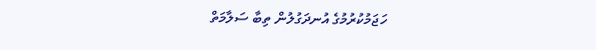ހަޖަމުކުރުމުގެ އުނދަގުލުން ތިބާ ސަލާމަތް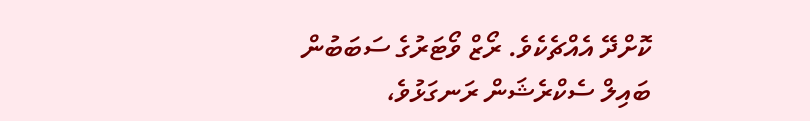ކޮށްދޭ އެއްޗެކެވެ. ރޯޒް ވޯޓަރުގެ ސަބަބުން ބައިލް ސެކްރެޝަން ރަނގަޅުވެ،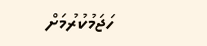ހަޖަމުކުރުމަށް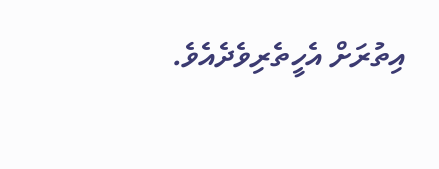އިތުރަށް އެހީތެރިވެދެއެވެ.